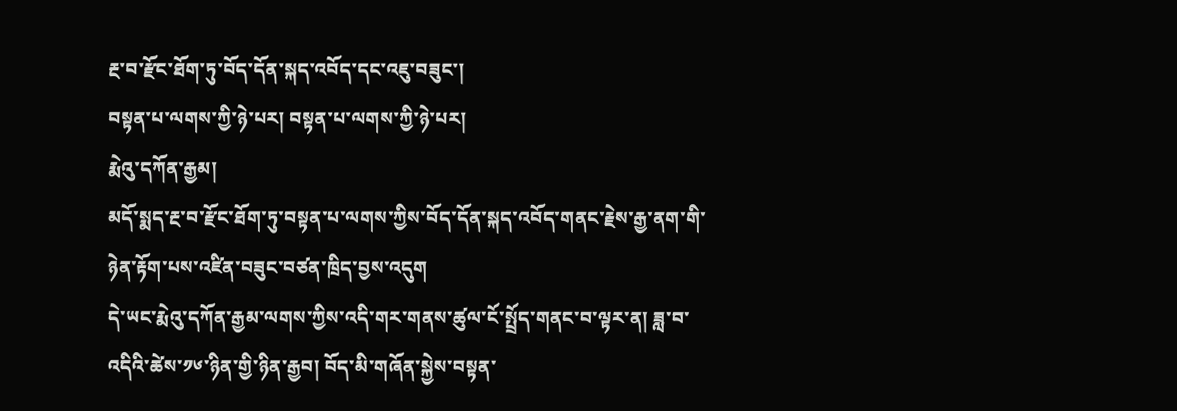རྔ་བ་རྫོང་ཐོག་ཏུ་བོད་དོན་སྐད་འབོད་དང་འཇུ་བཟུང་།
བསྟན་པ་ལགས་ཀྱི་ཉེ་པར། བསྟན་པ་ལགས་ཀྱི་ཉེ་པར།
རྨེའུ་དཀོན་རྒྱམ།
མདོ་སྨད་རྔ་བ་རྫོང་ཐོག་ཏུ་བསྟན་པ་ལགས་ཀྱིས་བོད་དོན་སྐད་འབོད་གནང་རྗེས་རྒྱ་ནག་གི་ཉེན་རྟོག་པས་འཛིན་བཟུང་བཙན་ཁྲིད་བྱས་འདུག
དེ་ཡང་རྨེའུ་དཀོན་རྒྱམ་ལགས་ཀྱིས་འདི་གར་གནས་ཚུལ་ངོ་སྤྲོད་གནང་བ་ལྟར་ན། ཟླ་བ་འདིའི་ཚེས་༡༦་ཉིན་གྱི་ཉིན་རྒྱབ། བོད་མི་གཞོན་སྐྱེས་བསྟན་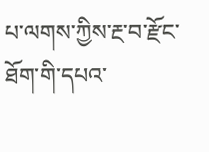པ་ལགས་ཀྱིས་རྔ་བ་རྫོང་ཐོག་གི་དཔའ་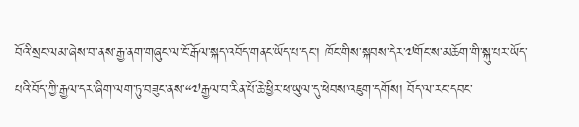བོའི་སྲང་ལམ་ཞེས་བ་ནས་རྒྱ་ནག་གཞུང་ལ་ངོ་རྒོལ་སྐད་འབོད་གནང་ཡོད་པ་དང་། ཁོང་གིས་སྐབས་དེར་༧གོང་ས་མཆོག་གི་སྐུ་པར་ཡོད་པའི་བོད་ཀྱི་རྒྱལ་དར་ཞིག་ལག་ཏུ་བཟུང་ནས་“༧རྒྱལ་བ་རིན་པོ་ཆེ་ཕྱིར་ཕ་ཡུལ་དུ་ཕེབས་འཇུག་དགོས། བོད་ལ་རང་དབང་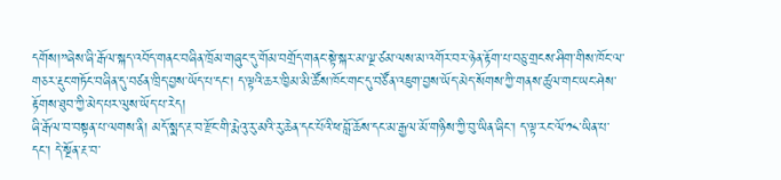དགོས།”ཞེས་ཞི་རྒོལ་སྐད་འབོད་གནང་བཞིན་ཁྲོམ་གཞུང་དུ་གོམ་བགྲོད་གནང་སྟེ་སྐར་མ་ལྔ་ཙམ་ལས་མ་འགོར་བར་ཉེན་རྟོག་པ་བཅུ་གྲངས་ཤིག་གིས་ཁོང་ལ་གཅར་རྡུང་གཏོང་བཞིན་དུ་བཙན་ཁྲིད་བྱས་ཡོད་པ་དང་། ད་ལྟའི་ཆར་ཁྱིམ་མི་ཚོས་ཁོང་གང་དུ་བཙོན་འཇུག་བྱས་ཡོད་མེད་སོགས་ཀྱི་གནས་ཚུལ་གང་ཡང་ཤེས་རྟོགས་ཐུབ་ཀྱི་མེད་པར་ལུས་ཡོད་པ་རེད།
ཞི་རྒོལ་བ་བསྟན་པ་ལགས་ནི། མདོ་སྨད་རྔ་བ་རྫོང་གི་རྨེའུ་རུ་མའི་རུ་ཆེན་དང་པོའི་ཕ་བློ་ཆོས་དང་མ་རྒྱལ་མོ་གཉིས་ཀྱི་བུ་ཡིན་ཞིང་། ད་ལྟ་རང་ལོ་༡༨་ཡིན་པ་དང་། དེ་སྔོན་རྔ་བ་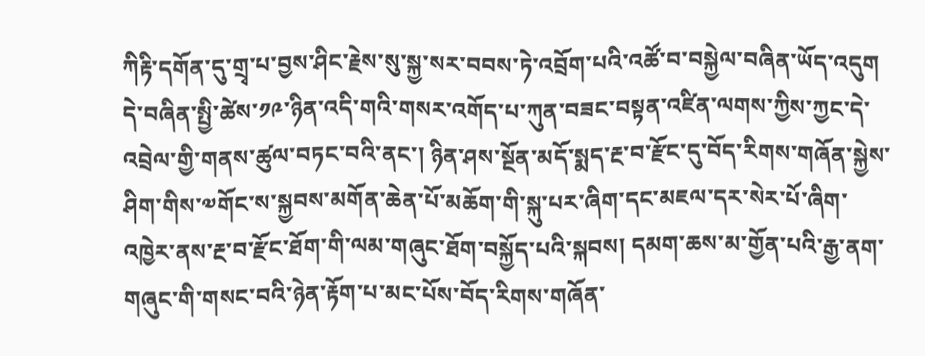ཀིརྟི་དགོན་དུ་གྲྭ་པ་བྱས་ཤིང་རྗེས་སུ་སྐྱ་སར་བབས་ཏེ་འབྲོག་པའི་འཚོ་བ་བསྐྱེལ་བཞིན་ཡོད་འདུག
དེ་བཞིན་སྤྱི་ཚེས་༡༩་ཉིན་འདི་གའི་གསར་འགོད་པ་ཀུན་བཟང་བསྟན་འཛིན་ལགས་ཀྱིས་ཀྱང་དེ་འབྲེལ་གྱི་གནས་ཚུལ་བཏང་བའི་ནང་། ཉིན་ཤས་སྔོན་མདོ་སྨད་རྔ་བ་རྫོང་དུ་བོད་རིགས་གཞོན་སྐྱེས་ཤིག་གིས་༧གོང་ས་སྐྱབས་མགོན་ཆེན་པོ་མཆོག་གི་སྐུ་པར་ཞིག་དང་མཇལ་དར་སེར་པོ་ཞིག་འཁྱེར་ནས་རྔ་བ་རྫོང་ཐོག་གི་ལམ་གཞུང་ཐོག་བསྐྱོད་པའི་སྐབས། དམག་ཆས་མ་གྱོན་པའི་རྒྱ་ནག་གཞུང་གི་གསང་བའི་ཉེན་རྟོག་པ་མང་པོས་བོད་རིགས་གཞོན་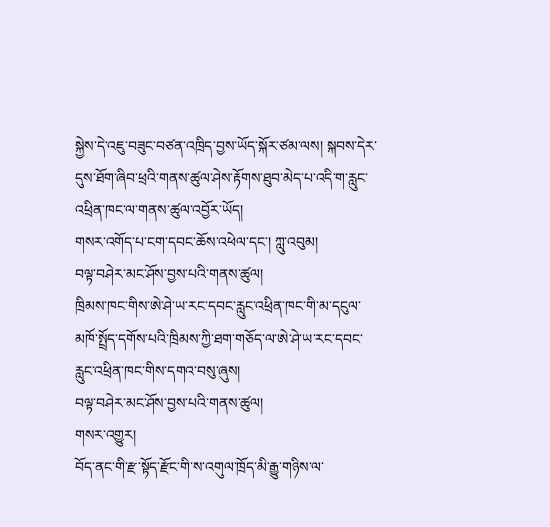སྐྱེས་དེ་འཇུ་བཟུང་བཙན་འཁྲིད་བྱས་ཡོད་སྐོར་ཙམ་ལས། སྐབས་དེར་དུས་ཐོག་ཞིབ་ཕྲའི་གནས་ཚུལ་ཤེས་རྟོགས་ཐུབ་མེད་པ་འདི་ག་རླུང་འཕྲིན་ཁང་ལ་གནས་ཚུལ་འབྱོར་ཡོད།
གསར་འགོད་པ་ངག་དབང་ཆོས་འཕེལ་དང་། ཀླུ་འབུམ།
བལྟ་བཤེར་མང་ཤོས་བྱས་པའི་གནས་ཚུལ།
ཁྲིམས་ཁང་གིས་ཨེ་ཤེ་ཡ་རང་དབང་རླུང་འཕྲིན་ཁང་གི་མ་དངུལ་མཁོ་སྤྲོད་དགོས་པའི་ཁྲིམས་ཀྱི་ཐག་གཅོད་ལ་ཨེ་ཤེ་ཡ་རང་དབང་རླུང་འཕྲིན་ཁང་གིས་དགའ་བསུ་ཞུས།
བལྟ་བཤེར་མང་ཤོས་བྱས་པའི་གནས་ཚུལ།
གསར་འགྱུར།
བོད་ནང་གི་རྫ་སྟོད་རྫོང་གི་ས་འགུལ་ཁྲོད་མི་རྒྱུ་གཉིས་ལ་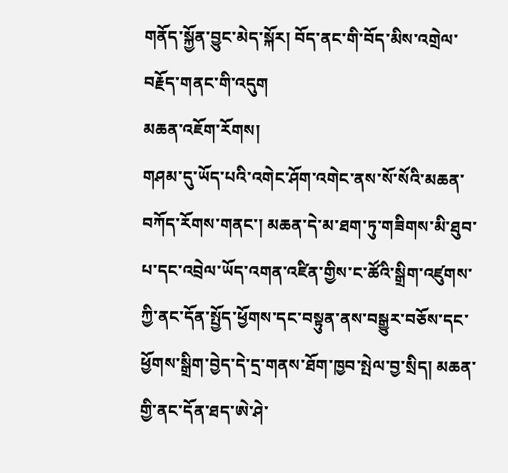གནོད་སྐྱོན་བྱུང་མེད་སྐོར། བོད་ནང་གི་བོད་མིས་འགྲེལ་བརྗོད་གནང་གི་འདུག
མཆན་འཇོག་རོགས།
གཤམ་དུ་ཡོད་པའི་འགེང་ཤོག་འགེང་ནས་སོ་སོའི་མཆན་བཀོད་རོགས་གནང་། མཆན་དེ་མ་ཐག་ཏུ་གཟིགས་མི་ཐུབ་པ་དང་འབྲེལ་ཡོད་འགན་འཛིན་གྱིས་ང་ཚོའི་སྒྲིག་འཛུགས་ཀྱི་ནང་དོན་སྤྱོད་ཕྱོགས་དང་བསྟུན་ནས་བསྒྱུར་བཅོས་དང་ཕྱོགས་སྒྲིག་བྱེད་དེ་དྲ་གནས་ཐོག་ཁྱབ་སྤེལ་བྱ་སྲིད། མཆན་གྱི་ནང་དོན་ཐད་ཨེ་ཤེ་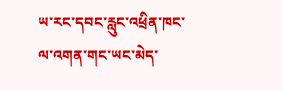ཡ་རང་དབང་རླུང་འཕྲིན་ཁང་ལ་འགན་གང་ཡང་མེད་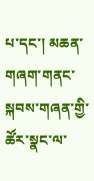པ་དང་། མཆན་གཞག་གནང་སྐབས་གཞན་གྱི་ཚོར་སྣང་ལ་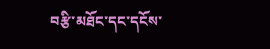བརྩི་མཐོང་དང་དངོས་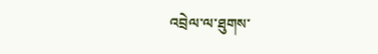འབྲེལ་ལ་ཐུགས་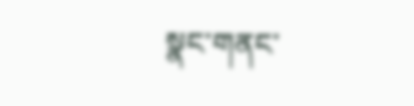སྣང་གནང་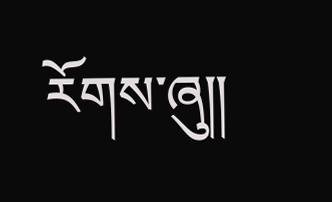རོགས་ཞུ༎